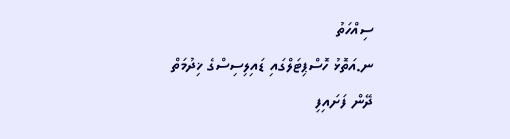ސިއްހަތު
ނ.އަތޮޅު ހޮސްޕިޓަލްގައި ޑައިލިސިސްގެ ޚިދުމަތް ދޭން ފަށައިފި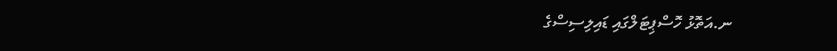ނ.އަތޮޅު ހޮސްޕިޓަލްގައި ޑައިލިސިސްގެ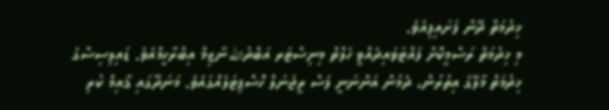ޚިދުމަތް ދޭން ފަށައިފިއެވެ.
މި ޚިދުމަތް ރަސްމީކޮށް ފައްޓަވައިދެއްވީ ހެލްތް މިނިސްޓަރ އަބްދުالله ނާޒިމް އިބްރާހީމްއެވެ. ޑައިލިސިސްގެ ޚިދުމަތް މާލޭގެ އިތުރުން، ދެމުން އަންނަނީ ފަސް ރީޖަނަލް ހޮސްޕިޓަލެއްގައެވެ. މަނަދޫގައި ޤާއިމް ކުރި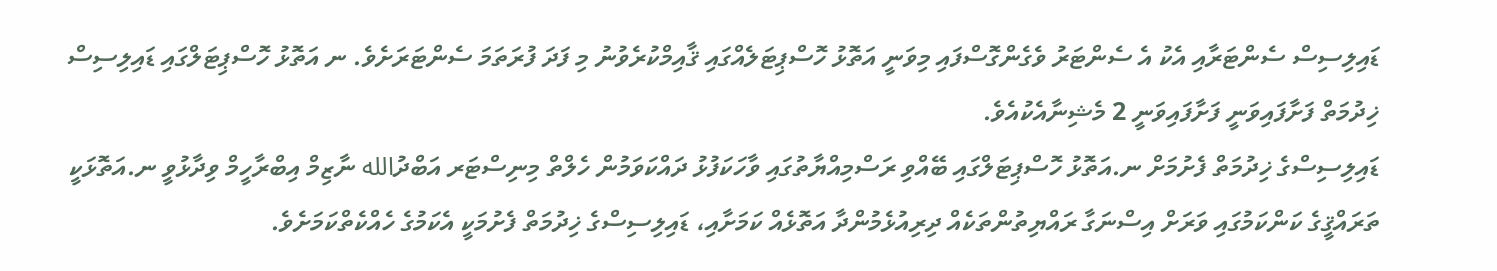ޑައިލިސިސް ސެންޓަރާއި އެކު އެ ސެންޓަރު ވެގެންގޮސްފައި މިވަނީ އަތޮޅު ހޮސްޕިޓަލެއްގައި ޤާއިމްކުރެވުނު މި ފަދަ ފުރަތަމަ ސެންޓަރަށެވެ. ނ އަތޮޅު ހޮސްޕިޓަލްގައި ޑައިލިސިސް ޚިދުމަތް ފަށާފައިވަނީ ފަށާފައިވަނީ 2 މެޝިނާއެކުއެވެ.
ޑައިލިސިސްގެ ޚިދުމަތް ފެށުމަށް ނ.އަތޮޅު ހޮސްޕިޓަލްގައި ބޭއްވި ރަސްމިއްޔާތުގައި ވާހަކަފުޅު ދައްކަވަމުން ހެލްތް މިނިސްޓަރ އަބްދުالله ނާޒިމް އިބްރާހީމް ވިދާޅުވީ ނ.އަތޮޅަކީ ތަރައްޤީގެ ކަންކަމުގައި ވަރަށް އިސްނަގާ ރައްޔިތުންތަކެއް ދިރިއުޅެމުންދާ އަތޮޅެއް ކަމަށާއި، ޑައިލިސިސްގެ ޚިދުމަތް ފެށުމަކީ އެކަމުގެ ހެއްކެތްކަމަށެވެ.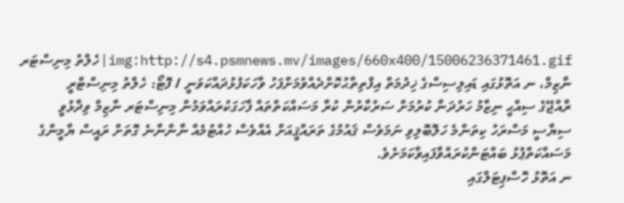img:http://s4.psmnews.mv/images/660x400/15006236371461.gif|ހެލްތު މިނިސްޓަރ ނާޒިމް، ނ އަތޮޅުގައި ޑައިލިސިސްގެ ޚިދުމަތް އިފްތިތާޙުކޮށްދެއްވުމަށްފަހު ވާހަކަފުޅުދައްކަވަނީ / ފޮޓޯ: ހެލްތު މިނިސްޓްރީ
ރާއްޖޭގެ ސިއްޙީ ނިޒާމު ހަރުދަނާ ކުރުމަށް ސަރުކާރުން ކުރާ މަސައްކަތްތައް ފާހަގަކުރައްވަމުން މިނިސްޓަރ ނާޒިމް ވިދާޅުވީ ސިޔާސީ މަސްރަހު ކިތަންމެ ހަލޮބޮލިވި ނަމަވެސް ޤައުމުގެ ތަރައްޤީއަށް އެއްވެސް ހުއްޓުމެއް ނާންނާނެ ގޮތަށް ރައީސް ޔާމީންގެ މަސައްކަތްޕުޅު ބައްޓަންކުރައްވާފައިވާކަމަށެވެ.
ނ އަތޮޅު ހޮސްޕިޓަލްގައި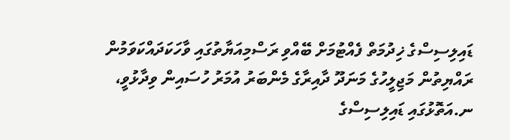ޑައިލިސިސްގެ ޚިދުމަތް ފެއްޓުމަށް ބޭއްވި ރަސްމިއަޔާތުގައި ވާހަކަދައްކަވަމުން ރައްޔިތުން މަޖިލީހުގެ މަނަދޫ ދާއިރާގެ މެންބަރު އުމަރު ހުސައިން ވިދާޅުވީ، ނ.އަތޮޅުގައި ޑައިލިސިސްގެ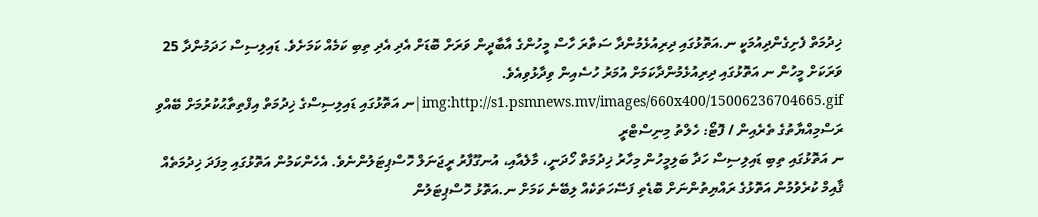ޚިދުމަތް ފެށިގެންދިއުމަކީ ނ.އަތޮޅުގައި ދިރިއުޅެމުންދާ ސަތާރަ ހާސް މީހުންގެ އާބާދީން ވަރަށް ބޮޑަށް އެދި އެދި ތިބި ކަމެއް ކަމަށެވެ. ޑައިލިސިސް ހަދަމުންދާ 25 ވަރަކަށް މީހުން ނ އަތޮޅުގައި ދިރިއުޅެމުންދާކަމަށް އުމަރު ހުސެއިން ވިދާޅުވިއެވެ.
img:http://s1.psmnews.mv/images/660x400/15006236704665.gif|ނ އަތޮޅުގައި ޑައިލިސިސްގެ ޚިދުމަތް އިފްތިތާޙުކުރުމަށް ބޭއްވި ރަސްމިއްޔާތުގެ ތެރެއިން / ފޮޓޯ: ހެލްތު މިނިސްޓްރީ
ނ އަތޮޅުގައި ތިބި ޑައިލިސިސް ހަދާ ބަލިމީހުން މިހާރު ޚިދުމަތް ހޯދަނީ، މާލެއާއި، އުނގޫފާރު ރީޖަނަލް ހޮސްޕިޓަލުންނެވެ. އެހެންކަމުން އަތޮޅުގައި މިފަދަ ޚިދުމަތެއް ޤާއިމް ކުރެވުމުން އަތޮޅުގެ ރައްޔިތުންނަށް ބޮޑެތި ފަސޭހަތަކެއް ލިބޭނެ ކަމަށް ނ.އަތޮޅު ހޮސްޕިޓަލުން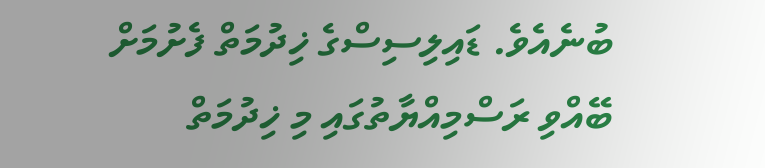ބުނެއެވެ. ޑައިލިސިސްގެ ޚިދުމަތް ފެށުމަށް ބޭއްވި ރަސްމިއްޔާތުގައި މި ޚިދުމަތް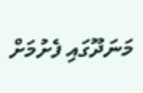މަނަދޫގައި ފެށުމަށް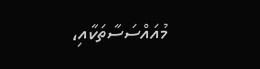މުއައްސަސާތަކާއި،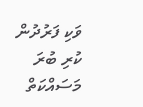ވަކި ފަރުދުން ކުރި ބުރަ މަސައްކަތް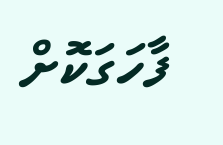ފާހަގަކޮށް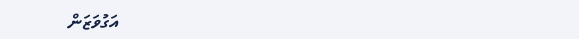އަގުވަޒަން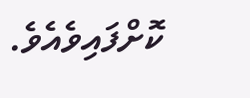ކޮށްފައިވެއެވެ.